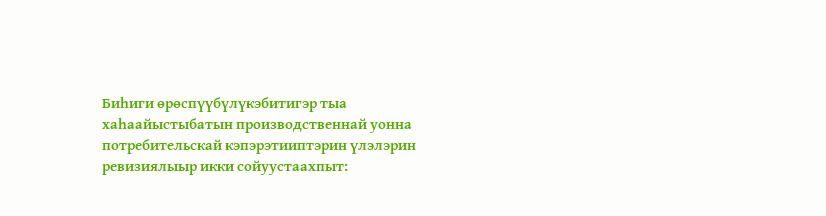Биһиги өрөспүүбүлүкэбитигэр тыа хаһаайыстыбатын производственнай уонна потребительскай кэпэрэтииптэрин үлэлэрин ревизиялыыр икки сойуустаахпыт: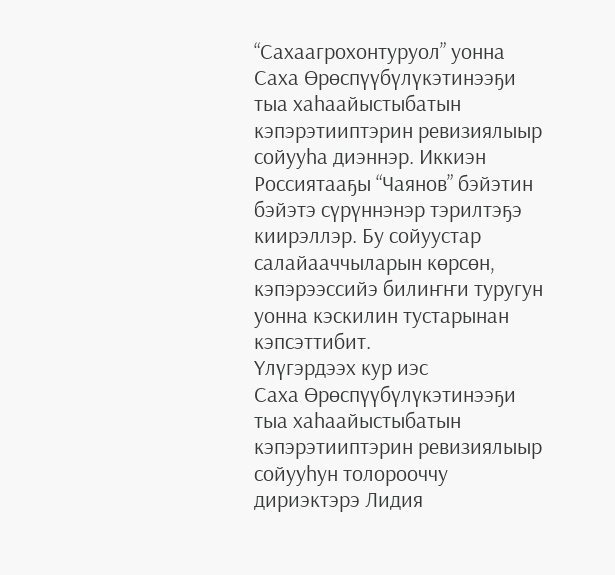“Сахаагрохонтуруол” уонна Саха Өрөспүүбүлүкэтинээҕи тыа хаһаайыстыбатын кэпэрэтииптэрин ревизиялыыр сойууһа диэннэр. Иккиэн Россиятааҕы “Чаянов” бэйэтин бэйэтэ сүрүннэнэр тэрилтэҕэ киирэллэр. Бу сойуустар салайааччыларын көрсөн, кэпэрээссийэ билиҥҥи туругун уонна кэскилин тустарынан кэпсэттибит.
Үлүгэрдээх кур иэс
Саха Өрөспүүбүлүкэтинээҕи тыа хаһаайыстыбатын кэпэрэтииптэрин ревизиялыыр сойууһун толорооччу дириэктэрэ Лидия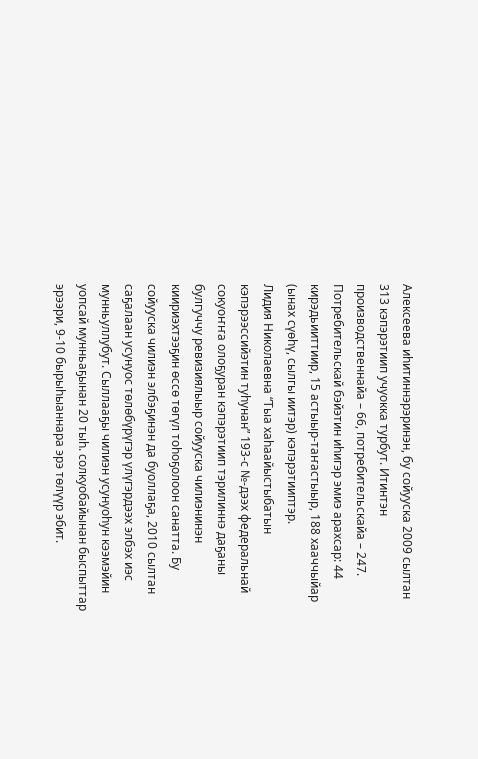Алексеева иһитиннэрэринэн, бу сойууска 2009 сылтан 313 кэпэрэтиип учуокка турбут. Итинтэн производственнайа – 66, потребительскайа – 247. Потребительскай бэйэтин иһигэр эмиэ арахсар: 44 кирэдьииттиир, 15 астыыр-таҥастыыр, 188 хааччыйар (ынах сүөһү, сылгы иитэр) кэпэрэтииптэр.
Лидия Николаевна “Тыа хаһаайыстыбатын кэпэрээссийэтин туһунан” 193-с №-дээх федеральнай сокуоҥҥа олоҕуран кэпэрэтиип тэрилиннэ даҕаны булгуччу ревизиялыыр сойууска чилиэнинэн киириэхтээҕин өссө төгүл тоһоҕолоон санатта. Бу сойууска чилиэн элбэҕинэн да буоллаҕа, 2010 сылтан саҕалаан усунуос төлөбүрүгэр үлүгэрдээх элбэх иэс мунньуллубут. Сыллааҕы чилиэн усунуоһун кээмэйин уопсай мунньаҕынан 20 тыһ. солкуобайынан быспыттар эрээри, 9-10 бырыһыаннара эрэ төлүүр эбит.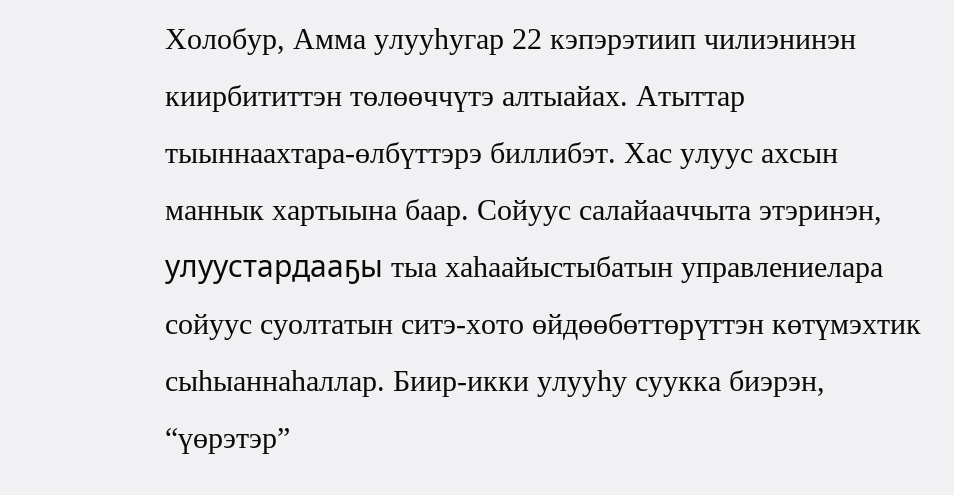Холобур, Амма улууһугар 22 кэпэрэтиип чилиэнинэн киирбититтэн төлөөччүтэ алтыайах. Атыттар тыыннаахтара-өлбүттэрэ биллибэт. Хас улуус ахсын маннык хартыына баар. Сойуус салайааччыта этэринэн, улуустардааҕы тыа хаһаайыстыбатын управлениелара сойуус суолтатын ситэ-хото өйдөөбөттөрүттэн көтүмэхтик сыһыаннаһаллар. Биир-икки улууһу суукка биэрэн, “үөрэтэр”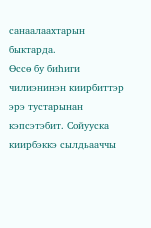санаалаахтарын быктарда.
Өссө бу биһиги чилиэнинэн киирбиттэр эрэ тустарынан кэпсэтэбит. Сойууска киирбэккэ сылдьааччы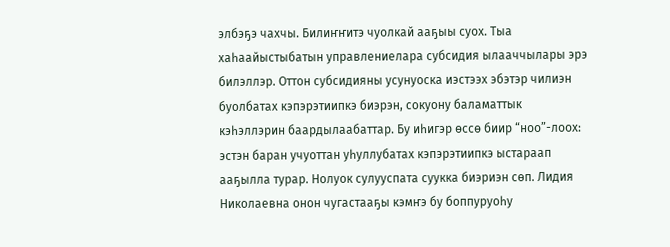элбэҕэ чахчы. Билиҥҥитэ чуолкай ааҕыы суох. Тыа хаһаайыстыбатын управлениелара субсидия ылааччылары эрэ билэллэр. Оттон субсидияны усунуоска иэстээх эбэтэр чилиэн буолбатах кэпэрэтиипкэ биэрэн, сокуону баламаттык кэһэллэрин баардылаабаттар. Бу иһигэр өссө биир “ноо”-лоох: эстэн баран учуоттан уһуллубатах кэпэрэтиипкэ ыстараап ааҕылла турар. Нолуок сулууспата суукка биэриэн сөп. Лидия Николаевна онон чугастааҕы кэмҥэ бу боппуруоһу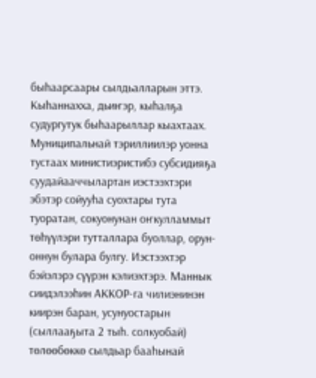быһаарсаары сылдьалларын эттэ.
Кыһаннахха, дьиҥэр, кыһалҕа судургутук быһаарыллар кыахтаах. Муниципальнай тэриллиилэр уонна тустаах министиэристибэ субсидияҕа суудайааччылартан иэстээхтэри эбэтэр сойууһа суохтары тута туоратан, сокуонунан оҥкулламмыт төһүүлэри тутталлара буоллар, орун-оннун булара булгу. Иэстээхтэр бэйэлэрэ сүүрэн кэлиэхтэрэ. Маннык сиидэлээһин АККОР-га чилиэнинэн киирэн баран, усунуостарын (сыллааҕыта 2 тыһ. солкуобай) төлөөбөккө сылдьар бааһынай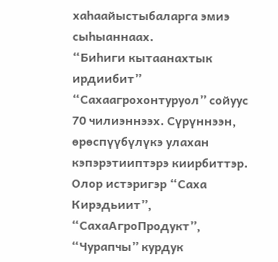хаһаайыстыбаларга эмиэ сыһыаннаах.
“Биһиги кытаанахтык ирдиибит”
“Сахаагрохонтуруол” сойуус 70 чилиэннээх. Сүрүннээн, өрөспүүбүлүкэ улахан кэпэрэтииптэрэ киирбиттэр. Олор истэригэр “Саха Кирэдьиит”, “СахаАгроПродукт”, “Чурапчы” курдук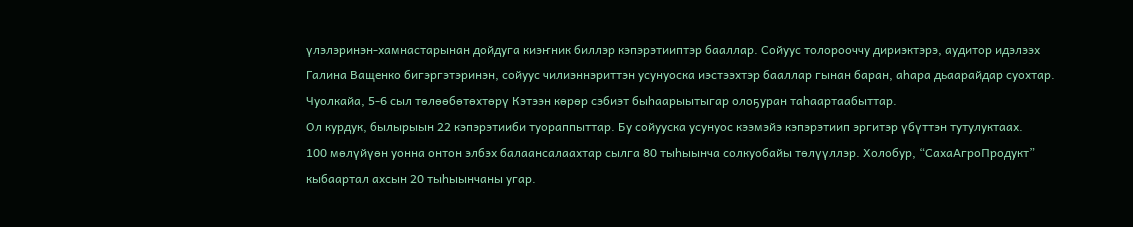үлэлэринэн-хамнастарынан дойдуга киэҥник биллэр кэпэрэтииптэр бааллар. Сойуус толорооччу дириэктэрэ, аудитор идэлээх Галина Ващенко бигэргэтэринэн, сойуус чилиэннэриттэн усунуоска иэстээхтэр бааллар гынан баран, аһара дьаарайдар суохтар. Чуолкайа, 5-6 сыл төлөөбөтөхтөрү Кэтээн көрөр сэбиэт быһаарыытыгар олоҕуран таһаартаабыттар.
Ол курдук, былырыын 22 кэпэрэтииби туораппыттар. Бу сойууска усунуос кээмэйэ кэпэрэтиип эргитэр үбүттэн тутулуктаах.
100 мөлүйүөн уонна онтон элбэх балаансалаахтар сылга 80 тыһыынча солкуобайы төлүүллэр. Холобур, “СахаАгроПродукт” кыбаартал ахсын 20 тыһыынчаны угар.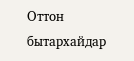Оттон бытархайдар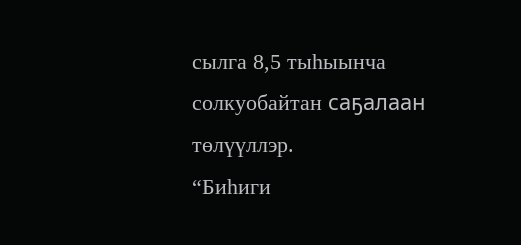сылга 8,5 тыһыынча солкуобайтан саҕалаан төлүүллэр.
“Биһиги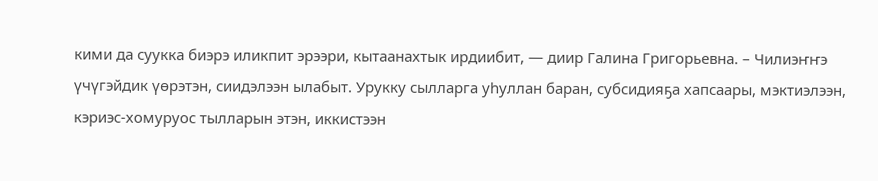кими да суукка биэрэ иликпит эрээри, кытаанахтык ирдиибит, — диир Галина Григорьевна. – Чилиэҥҥэ үчүгэйдик үөрэтэн, сиидэлээн ылабыт. Урукку сылларга уһуллан баран, субсидияҕа хапсаары, мэктиэлээн, кэриэс-хомуруос тылларын этэн, иккистээн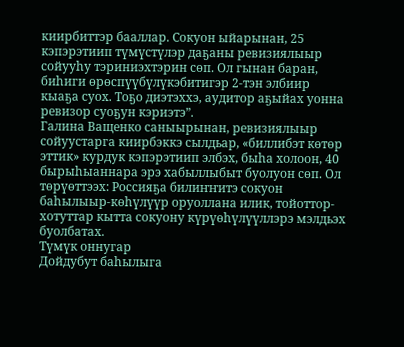киирбиттэр бааллар. Сокуон ыйарынан, 25 кэпэрэтиип түмүстүлэр даҕаны ревизиялыыр сойууһу тэриниэхтэрин сөп. Ол гынан баран, биһиги өрөспүүбүлүкэбитигэр 2-тэн элбиир кыаҕа суох. Тоҕо диэтэххэ, аудитор аҕыйах уонна ревизор суоҕун кэриэтэ”.
Галина Ващенко саныырынан, ревизиялыыр сойуустарга киирбэккэ сылдьар, «биллибэт көтөр эттик» курдук кэпэрэтиип элбэх, быһа холоон, 40 бырыһыаннара эрэ хабыллыбыт буолуон сөп. Ол төрүөттээх: Россияҕа билиҥҥитэ сокуон баһылыыр-көһүлүүр оруоллана илик, тойоттор-хотуттар кытта сокуону күрүөһүлүүллэрэ мэлдьэх буолбатах.
Түмүк оннугар
Дойдубут баһылыга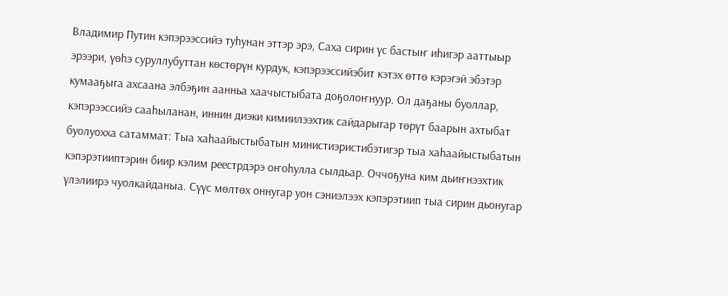Владимир Путин кэпэрээссийэ туһунан эттэр эрэ, Саха сирин үс бастыҥ иһигэр ааттыыр эрээри, үөһэ суруллубуттан көстөрүн курдук, кэпэрээссийэбит кэтэх өттө кэрэгэй эбэтэр кумааҕыга ахсаана элбэҕин аанньа хаачыстыбата доҕолоҥнуур. Ол даҕаны буоллар, кэпэрээссийэ сааһыланан, иннин диэки кимиилээхтик сайдарыгар төрүт баарын ахтыбат буолуохха сатаммат: Тыа хаһаайыстыбатын министиэристибэтигэр тыа хаһаайыстыбатын кэпэрэтииптэрин биир кэлим реестрдэрэ оҥоһулла сылдьар. Оччоҕуна ким дьиҥнээхтик үлэлиирэ чуолкайданыа. Сүүс мөлтөх оннугар уон сэниэлээх кэпэрэтиип тыа сирин дьонугар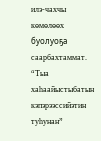илэ-чахчы көмөлөөх буолуоҕа саарбахтаммат.
“Тыа хаһаайыстыбатын кэпэрээссийэтин туһунан”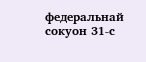федеральнай сокуон 31-с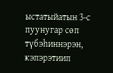ыстатыйатын 3-с пуунугар сөп түбэһиннэрэн, кэпэрэтиип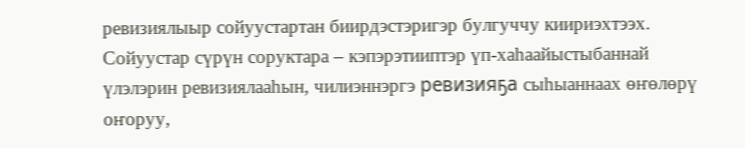ревизиялыыр сойуустартан биирдэстэригэр булгуччу киириэхтээх. Сойуустар сүрүн соруктара – кэпэрэтииптэр үп-хаһаайыстыбаннай үлэлэрин ревизиялааһын, чилиэннэргэ ревизияҕа сыһыаннаах өҥөлөрү оҥоруу,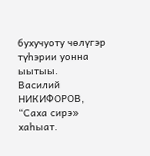бухучуоту чөлүгэр түһэрии уонна ыытыы.
Василий НИКИФОРОВ, “Саха сирэ» хаhыат.